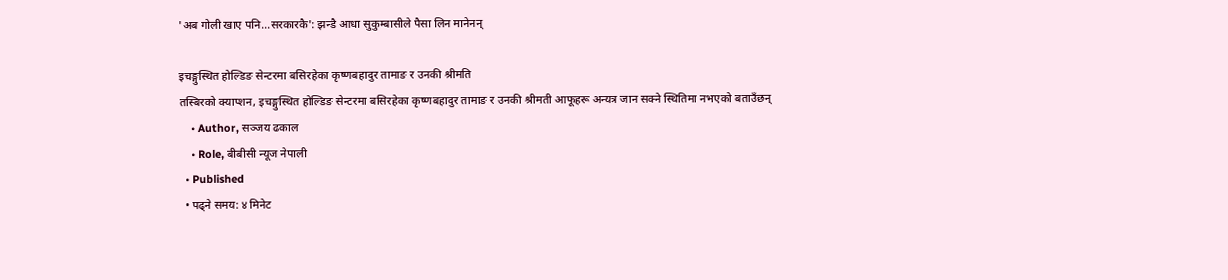'अब गोली खाए पनि...सरकारकै': झन्डै आधा सुकुम्बासीले पैसा लिन मानेनन्

इचङ्गुस्थित होल्डिङ सेन्टरमा बसिरहेका कृष्णबहादुर तामाङ र उनकी श्रीमति
तस्बिरको क्याप्शन, इचङ्गुस्थित होल्डिङ सेन्टरमा बसिरहेका कृष्णबहादुर तामाङ र उनकी श्रीमती आफूहरू अन्यत्र जान सक्ने स्थितिमा नभएको बताउँछन्
    • Author, सञ्जय ढकाल
    • Role, बीबीसी न्यूज नेपाली
  • Published
  • पढ्ने समय: ४ मिनेट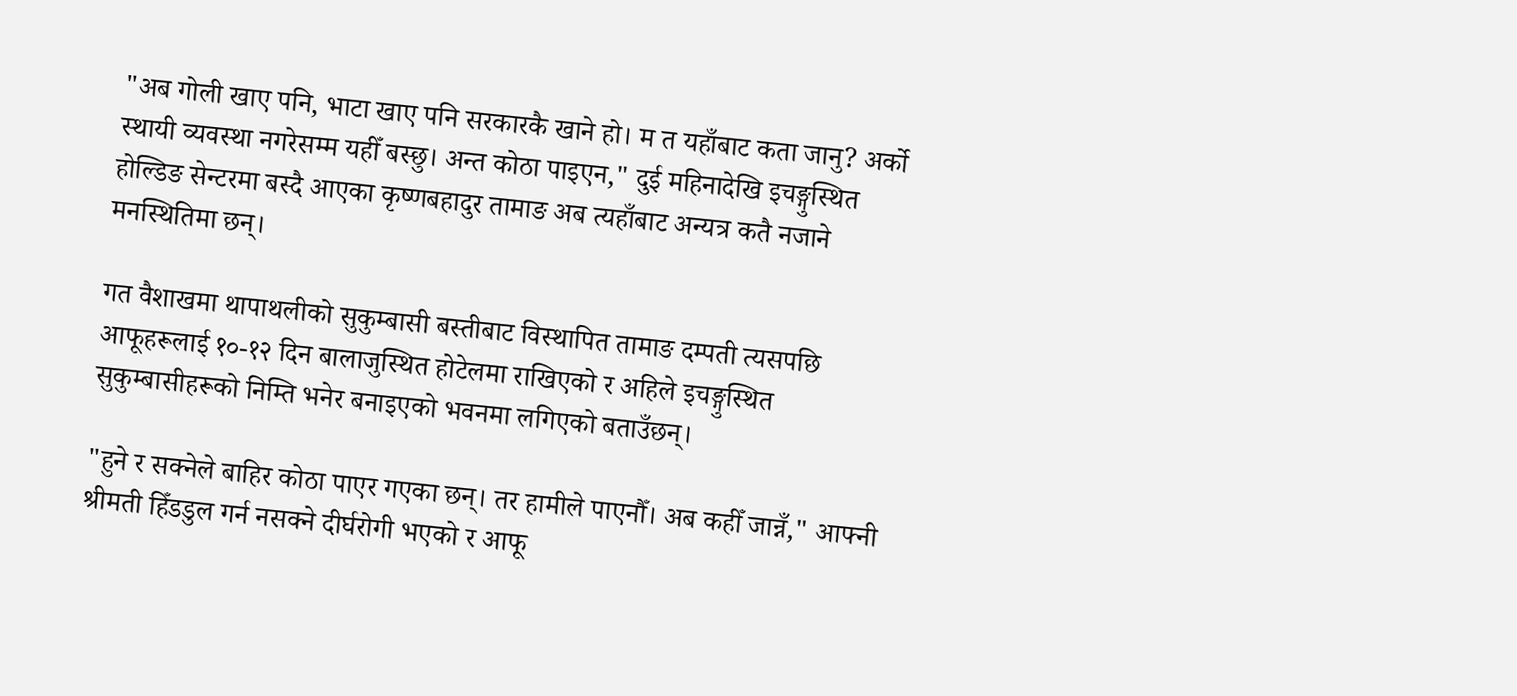"अब गोली खाए पनि, भाटा खाए पनि सरकारकै खाने हो। म त यहाँबाट कता जानु? अर्को स्थायी व्यवस्था नगरेसम्म यहीँ बस्छु। अन्त कोठा पाइएन," दुई महिनादेखि इचङ्गुस्थित होल्डिङ सेन्टरमा बस्दै आएका कृष्णबहादुर तामाङ अब त्यहाँबाट अन्यत्र कतै नजाने मनस्थितिमा छन्।

गत वैशाखमा थापाथलीको सुकुम्बासी बस्तीबाट विस्थापित तामाङ दम्पती त्यसपछि आफूहरूलाई १०-१२ दिन बालाजुस्थित होटेलमा राखिएको र अहिले इचङ्गुस्थित सुकुम्बासीहरूको निम्ति भनेर बनाइएको भवनमा लगिएको बताउँछन्।

"हुने र सक्नेले बाहिर कोठा पाएर गएका छन्। तर हामीले पाएनौँ। अब कहीँ जान्नँ," आफ्नी श्रीमती हिँडडुल गर्न नसक्ने दीर्घरोगी भएको र आफू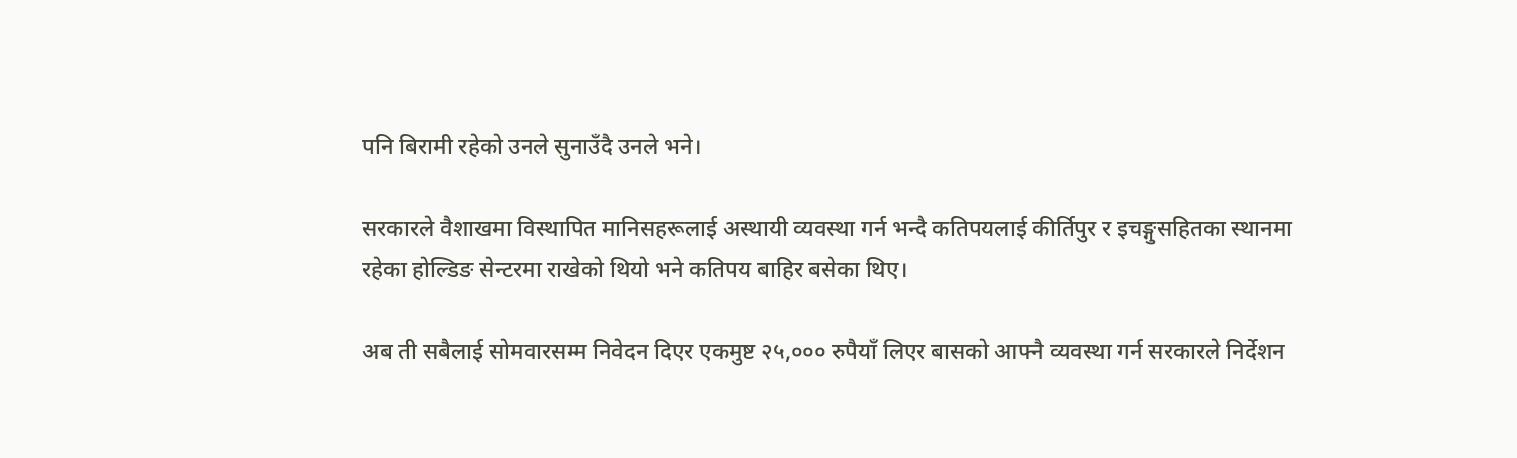पनि बिरामी रहेको उनले सुनाउँदै उनले भने।

सरकारले वैशाखमा विस्थापित मानिसहरूलाई अस्थायी व्यवस्था गर्न भन्दै कतिपयलाई कीर्तिपुर र इचङ्गुसहितका स्थानमा रहेका होल्डिङ सेन्टरमा राखेको थियो भने कतिपय बाहिर बसेका थिए।

अब ती सबैलाई सोमवारसम्म निवेदन दिएर एकमुष्ट २५,००० रुपैयाँ लिएर बासको आफ्नै व्यवस्था गर्न सरकारले निर्देशन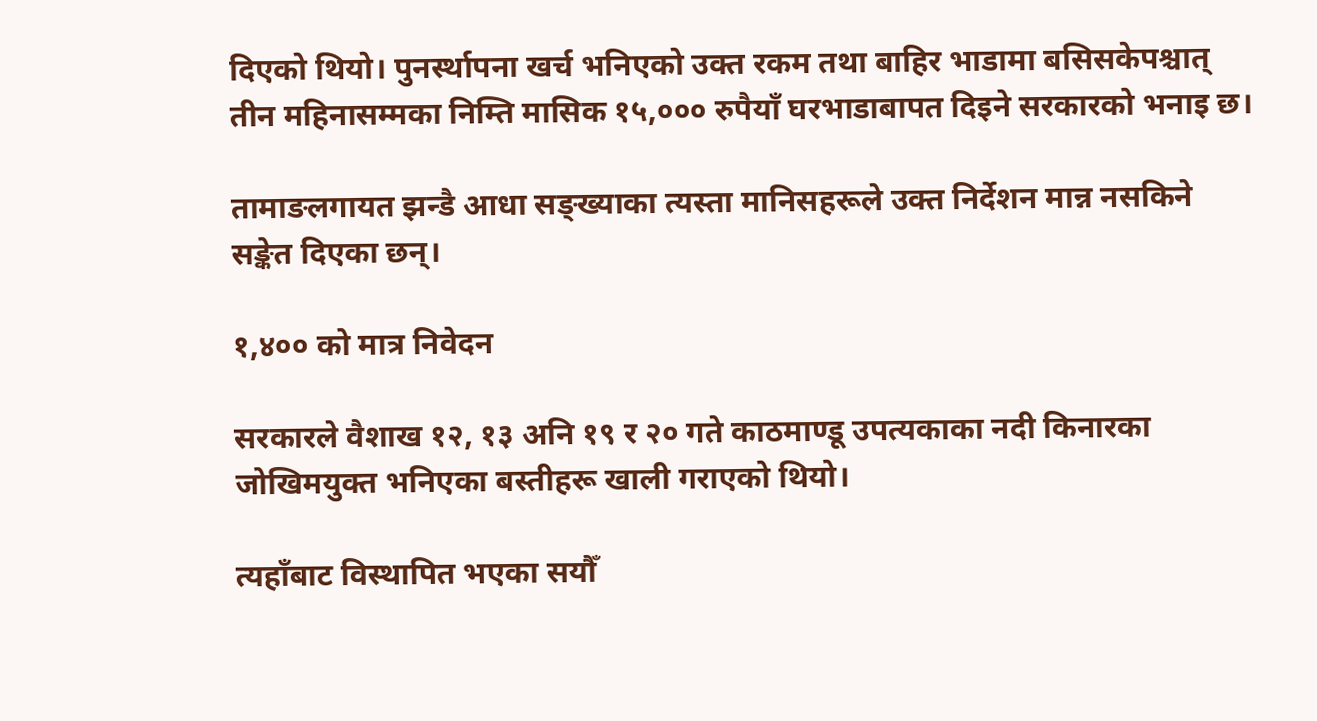दिएको थियो। पुनर्स्थापना खर्च भनिएको उक्त रकम तथा बाहिर भाडामा बसिसकेपश्चात् तीन महिनासम्मका निम्ति मासिक १५,००० रुपैयाँ घरभाडाबापत दिइने सरकारको भनाइ छ।

तामाङलगायत झन्डै आधा सङ्ख्याका त्यस्ता मानिसहरूले उक्त निर्देशन मान्न नसकिने सङ्केत दिएका छन्।

१,४०० को मात्र निवेदन

सरकारले वैशाख १२, १३ अनि १९ र २० गते काठमाण्डू उपत्यकाका नदी किनारका जोखिमयुक्त भनिएका बस्तीहरू खाली गराएको थियो।

त्यहाँबाट विस्थापित भएका सयौँ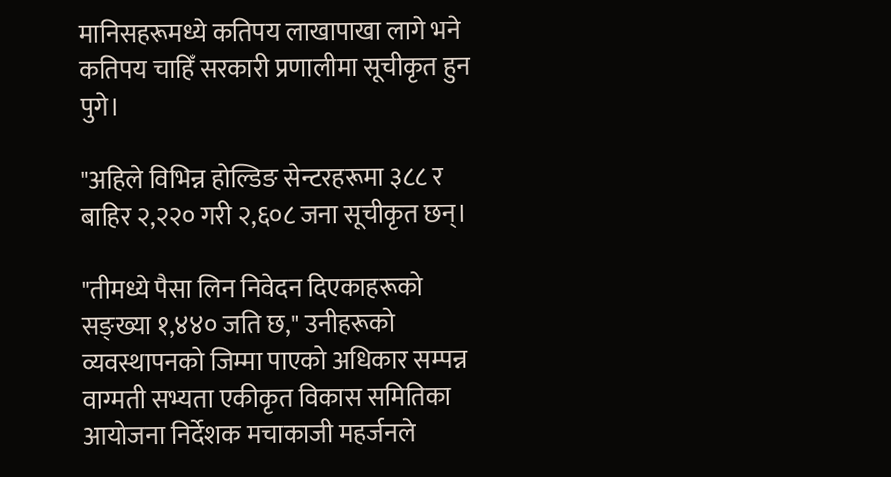मानिसहरूमध्ये कतिपय लाखापाखा लागे भने कतिपय चाहिँ सरकारी प्रणालीमा सूचीकृत हुन पुगे।

"अहिले विभिन्न होल्डिङ सेन्टरहरूमा ३८८ र बाहिर २,२२० गरी २,६०८ जना सूचीकृत छन्।

"तीमध्ये पैसा लिन निवेदन दिएकाहरूको सङ्ख्या १,४४० जति छ," उनीहरूको व्यवस्थापनको जिम्मा पाएको अधिकार सम्पन्न वाग्मती सभ्यता एकीकृत विकास समितिका आयोजना निर्देशक मचाकाजी महर्जनले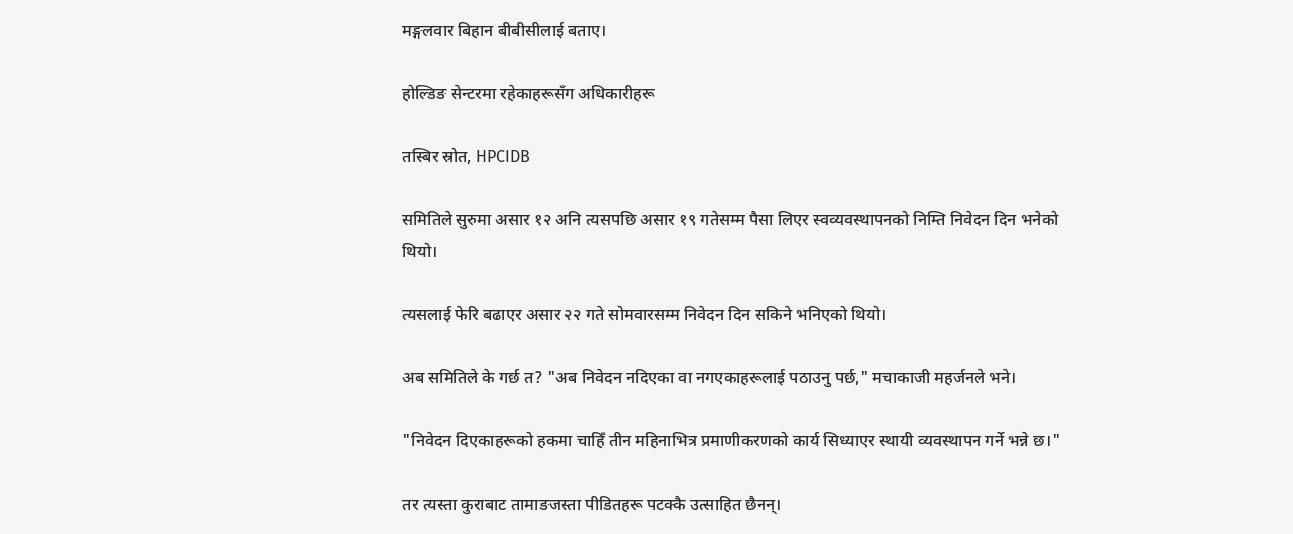मङ्गलवार बिहान बीबीसीलाई बताए।

होल्डिङ सेन्टरमा रहेकाहरूसँग अधिकारीहरू

तस्बिर स्रोत, HPCIDB

समितिले सुरुमा असार १२ अनि त्यसपछि असार १९ गतेसम्म पैसा लिएर स्वव्यवस्थापनको निम्ति निवेदन दिन भनेको थियो।

त्यसलाई फेरि बढाएर असार २२ गते सोमवारसम्म निवेदन दिन सकिने भनिएको थियो।

अब समितिले के गर्छ त? "अब निवेदन नदिएका वा नगएकाहरूलाई पठाउनु पर्छ," मचाकाजी महर्जनले भने।

"निवेदन दिएकाहरूको हकमा चाहिँ तीन महिनाभित्र प्रमाणीकरणको कार्य सिध्याएर स्थायी व्यवस्थापन गर्ने भन्ने छ।"

तर त्यस्ता कुराबाट तामाङजस्ता पीडितहरू पटक्कै उत्साहित छैनन्।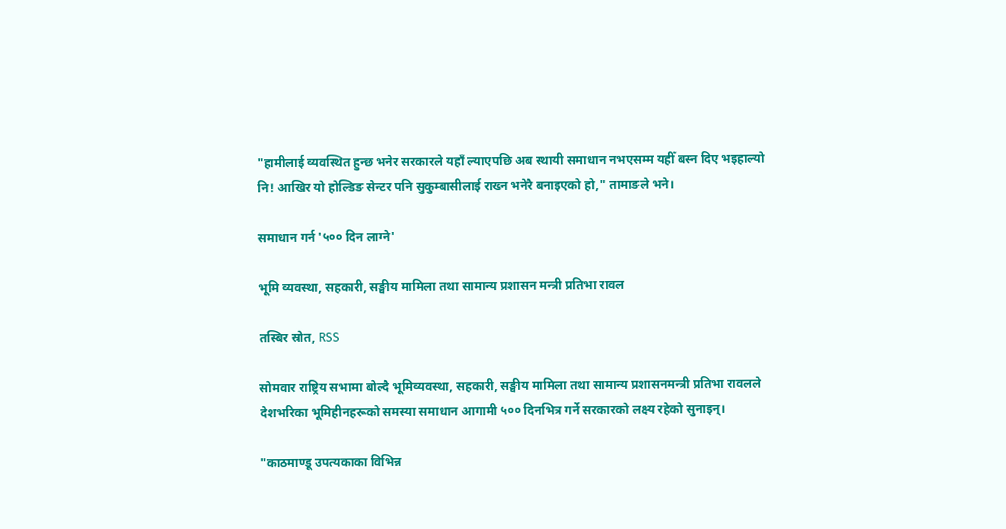"हामीलाई व्यवस्थित हुन्छ भनेर सरकारले यहाँ ल्याएपछि अब स्थायी समाधान नभएसम्म यहीँ बस्न दिए भइहाल्यो नि! आखिर यो होल्डिङ सेन्टर पनि सुकुम्बासीलाई राख्न भनेरै बनाइएको हो," तामाङले भने।

समाधान गर्न '५०० दिन लाग्ने'

भूमि व्यवस्था, सहकारी, सङ्घीय मामिला तथा सामान्य प्रशासन मन्त्री प्रतिभा रावल

तस्बिर स्रोत, RSS

सोमवार राष्ट्रिय सभामा बोल्दै भूमिव्यवस्था, सहकारी, सङ्घीय मामिला तथा सामान्य प्रशासनमन्त्री प्रतिभा रावलले देशभरिका भूमिहीनहरूको समस्या समाधान आगामी ५०० दिनभित्र गर्ने सरकारको लक्ष्य रहेको सुनाइन्।

"काठमाण्डू उपत्यकाका विभिन्न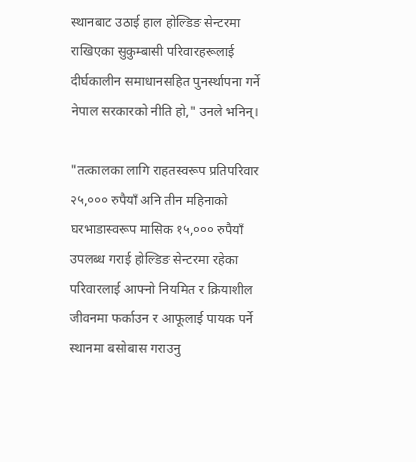स्थानबाट उठाई हाल होल्डिङ सेन्टरमा राखिएका सुकुम्बासी परिवारहरूलाई दीर्घकालीन समाधानसहित पुनर्स्थापना गर्ने नेपाल सरकारको नीति हो," उनले भनिन्।

"तत्कालका लागि राहतस्वरूप प्रतिपरिवार २५,००० रुपैयाँ अनि तीन महिनाको घरभाडास्वरूप मासिक १५,००० रुपैयाँ उपलब्ध गराई होल्डिङ सेन्टरमा रहेका परिवारलाई आफ्नो नियमित र क्रियाशील जीवनमा फर्काउन र आफूलाई पायक पर्ने स्थानमा बसोबास गराउनु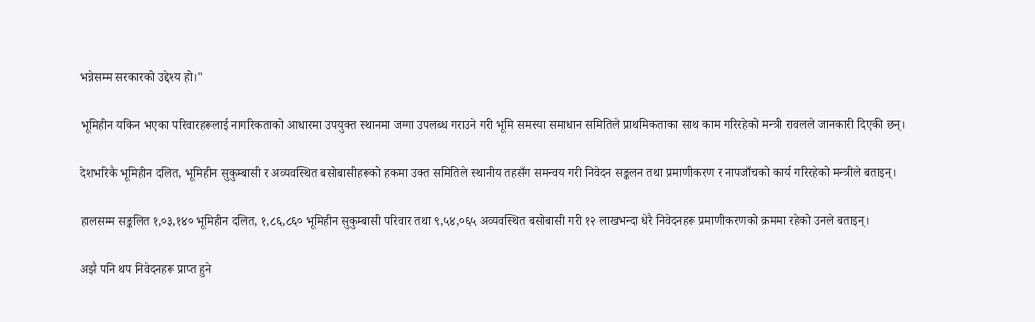भन्नेसम्म सरकारको उद्देश्य हो।"

भूमिहीन यकिन भएका परिवारहरूलाई नागरिकताको आधारमा उपयुक्त स्थानमा जग्गा उपलब्ध गराउने गरी भूमि समस्या समाधान समितिले प्राथमिकताका साथ काम गरिरहेको मन्त्री रावलले जानकारी दिएकी छन्।

देशभरिकै भूमिहीन दलित, भूमिहीन सुकुम्बासी र अव्यवस्थित बसोबासीहरूको हकमा उक्त समितिले स्थानीय तहसँग समन्वय गरी निवेदन सङ्कलन तथा प्रमाणीकरण र नापजाँचको कार्य गरिरहेको मन्त्रीले बताइन्।

हालसम्म सङ्कलित १,०३,१४० भूमिहीन दलित, १,८६,८६० भूमिहीन सुकुम्बासी परिवार तथा ९,५४,०६५ अव्यवस्थित बसोबासी गरी १२ लाखभन्दा धेरै निवेदनहरू प्रमाणीकरणको क्रममा रहेको उनले बताइन्।

अझै पनि थप निवेदनहरू प्राप्त हुने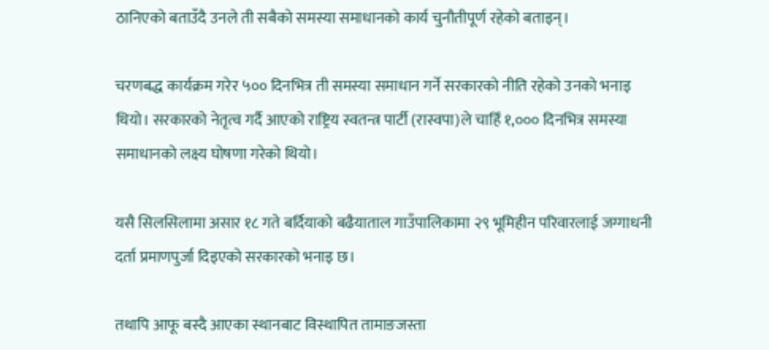ठानिएको बताउँदै उनले ती सबैको समस्या समाधानको कार्य चुनौतीपूर्ण रहेको बताइन्।

चरणबद्ध कार्यक्रम गरेर ५०० दिनभित्र ती समस्या समाधान गर्ने सरकारको नीति रहेको उनको भनाइ थियो। सरकारको नेतृत्व गर्दै आएको राष्ट्रिय स्वतन्त्र पार्टी (रास्वपा)ले चाहिँ १,००० दिनभित्र समस्या समाधानको लक्ष्य घोषणा गरेको थियो।

यसै सिलसिलामा असार १८ गते बर्दियाको बढैयाताल गाउँपालिकामा २९ भूमिहीन परिवारलाई जग्गाधनी दर्ता प्रमाणपुर्जा दिइएको सरकारको भनाइ छ।

तथापि आफू बस्दै आएका स्थानबाट विस्थापित तामाङजस्ता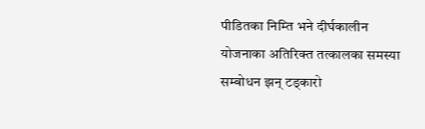पीडितका निम्ति भने दीर्घकालीन योजनाका अतिरिक्त तत्कालका समस्या सम्बोधन झन् टड्कारो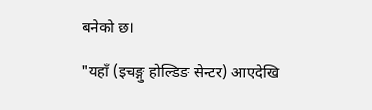बनेको छ।

"यहाँ (इचङ्गु होल्डिङ सेन्टर) आएदेखि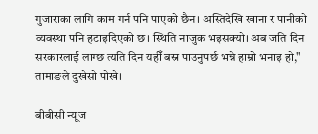गुजाराका लागि काम गर्न पनि पाएको छैन। अस्तिदेखि खाना र पानीको व्यवस्था पनि हटाइदिएको छ। स्थिति नाजुक भइसक्यो। अब जति दिन सरकारलाई लाग्छ त्यति दिन यहीँ बस्न पाउनुपर्छ भन्ने हाम्रो भनाइ हो," तामाङले दुखेसो पोखे।

बीबीसी न्यूज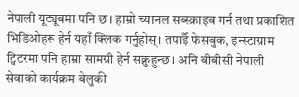नेपाली यूट्यूबमा पनि छ। हाम्रो च्यानल सब्स्क्राइब गर्न तथा प्रकाशित भिडिओहरू हेर्न यहाँ क्लिक गर्नुहोस्। तपाईँ फेसबुक, इन्स्टाग्राम ट्विटरमा पनि हाम्रा सामग्री हेर्न सक्नुहुन्छ। अनि बीबीसी नेपाली सेवाको कार्यक्रम बेलुकी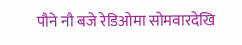पौने नौ बजे रेडिओमा सोमवारदेखि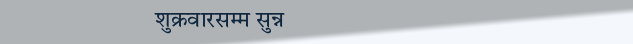शुक्रवारसम्म सुन्न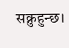सक्नुहुन्छ।